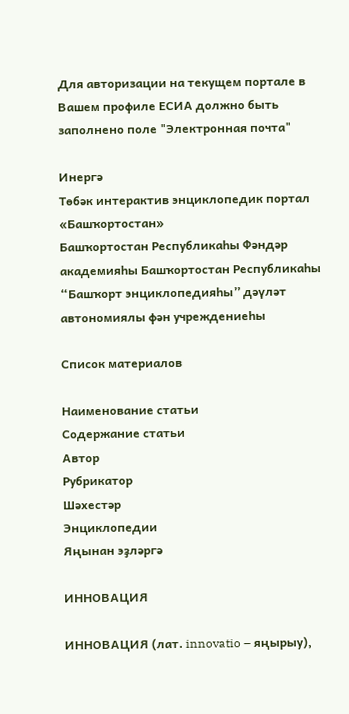Для авторизации на текущем портале в Вашем профиле ЕСИА должно быть заполнено поле "Электронная почта"

Инергə
Төбәк интерактив энциклопедик портал «Башҡортостан»
Башҡортостан Республикаһы Фәндәр академияһы Башҡортостан Республикаһы “Башҡорт энциклопедияһы” дәүләт автономиялы фән учреждениеһы

Список материалов

Наименование статьи
Содержание статьи
Автор
Рубрикатор
Шәхестәр
Энциклопедии
Яңынан эҙләргә

ИННОВАЦИЯ

ИННОВАЦИЯ (лат. innovatio – яңырыу),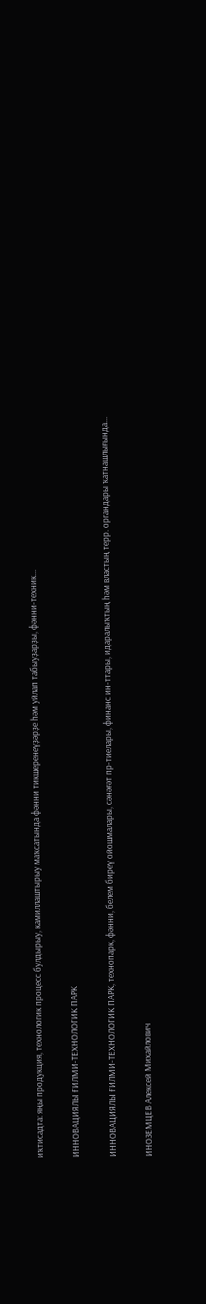иҡтисадта: яңы продукция, технологик процесс булдырыу, камиллаштырыу маҡсатында фәнни тикшеренеүҙәрҙе һәм уйлап табыуҙарҙы, фәнни‑техник...

ИННОВАЦИЯЛЫ ҒИЛМИ-ТЕХНОЛОГИК ПАРК

ИННОВАЦИЯЛЫ ҒИЛМИ-ТЕХНОЛОГИК ПАРК, технопарк, фәнни, белем биреү ойошмалары, сәнәғәт пр‑тиелары, финанс ин‑ттары, идаралыҡтың һәм властың терр. органдары ҡатнашлығында...

ИНОЗЕМЦЕВ Алексей Михайлович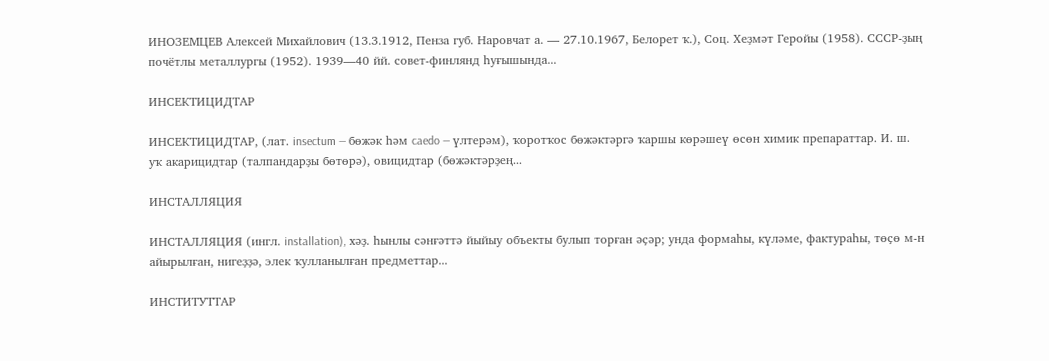ИНОЗЕМЦЕВ Алексей Михайлович (13.3.1912, Пенза губ. Наровчат а. — 27.10.1967, Белорет ҡ.), Соц. Хеҙмәт Геройы (1958). СССР‑ҙың почётлы металлургы (1952). 1939—40 йй. совет-финлянд һуғышында...

ИНСЕКТИЦИДТАР

ИНСЕКТИЦИДТАР, (лат. insectum — бөжәк һәм caedo — үлтерәм), ҡоротҡос бөжәктәргә ҡаршы көрәшеү өсөн химик препараттар. И. ш. уҡ акарицидтар (талпандарҙы бөтөрә), овицидтар (бөжәктәрҙең...

ИНСТАЛЛЯЦИЯ

ИНСТАЛЛЯЦИЯ (ингл. installation), хәҙ. һынлы сәнғәттә йыйыу объекты булып торған әҫәр; унда формаһы, күләме, фактураһы, төҫө м‑н айырылған, нигеҙҙә, элек ҡулланылған предметтар...

ИНСТИТУТТАР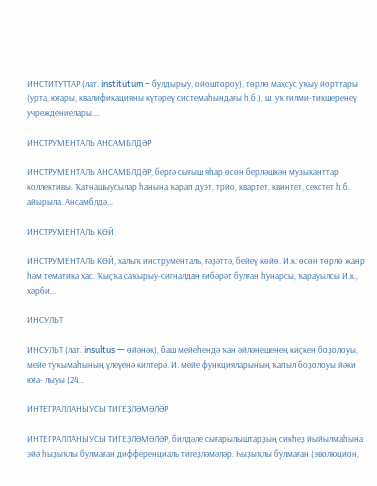ИНСТИТУТТАР (лат. institutum – булдырыу, ойоштороу), төрлө махсус уҡыу йорттары (урта, юғары, квалификацияны күтәреү системаһындағы һ.б.), ш. уҡ ғилми‑тикшеренеү учреждениелары....

ИНСТРУМЕНТАЛЬ АНСАМБЛДӘР

ИНСТРУМЕНТАЛЬ АНСАМБЛДӘР, бергә сығыш яһар өсөн берләшкән музыканттар коллективы. Ҡатнашыусылар һанына ҡарап дуэт, трио, квартет, квинтет, секстет һ.б. айырыла. Ансамблдә...

ИНСТРУМЕНТАЛЬ КӨЙ

ИНСТРУМЕНТАЛЬ КӨЙ, халыҡ инструменталь, ғәҙәттә, бейеү көйө. И.к. өсөн төрлө жанр һәм тематика хас. Ҡыҫҡа саҡырыу‑сигналдан ғибәрәт булған һунарсы, ҡарауылсы И.к., хәрби...

ИНСУЛЬТ

ИНСУЛЬТ (лат. insultus — өйәнәк), баш мейеһендә ҡан әйләнешенең киҫкен боҙолоуы, мейе туҡымаһының үлеүенә килтерә. И. мейе функцияларының ҡапыл боҙолоуы йәки юға- лыуы (24...

ИНТЕГРАЛЛАНЫУСЫ ТИГЕҘЛӘМӘЛӘР

ИНТЕГРАЛЛАНЫУСЫ ТИГЕҘЛӘМӘЛӘР, билдәле сығарылыштарҙың сикһеҙ йыйылмаһына эйә һыҙыҡлы булмаған дифференциаль тигеҙләмәләр. Һыҙыҡлы булмаған (эволюцион,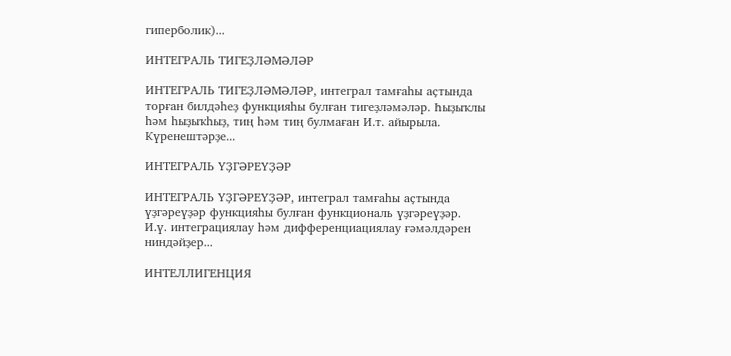гиперболик)...

ИНТЕГРАЛЬ ТИГЕҘЛӘМӘЛӘР

ИНТЕГРАЛЬ ТИГЕҘЛӘМӘЛӘР, интеграл тамғаһы аҫтында торған билдәһеҙ функцияһы булған тигеҙләмәләр. Һыҙыҡлы һәм һыҙыҡһыҙ, тиң һәм тиң булмаған И.т. айырыла. Күренештәрҙе...

ИНТЕГРАЛЬ ҮҘГӘРЕҮҘӘР

ИНТЕГРАЛЬ ҮҘГӘРЕҮҘӘР, интеграл тамғаһы аҫтында үҙгәреүҙәр функцияһы булған функциональ үҙгәреүҙәр. И.ү. интеграциялау һәм дифференциациялау ғәмәлдәрен ниндәйҙер...

ИНТЕЛЛИГЕНЦИЯ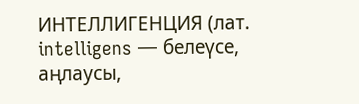ИНТЕЛЛИГЕНЦИЯ (лат. intelligens — белеүсе, аңлаусы,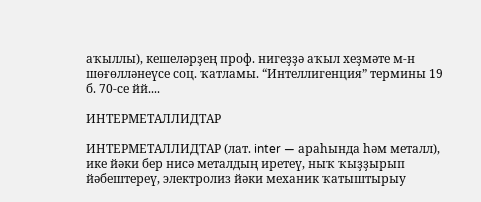аҡыллы), кешеләрҙең проф. нигеҙҙә аҡыл хеҙмәте м‑н шөғөлләнеүсе соц. ҡатламы. “Интеллигенция” термины 19 б. 70‑се йй....

ИНТЕРМЕТАЛЛИДТАР

ИНТЕРМЕТАЛЛИДТАР (лат. inter — араһында һәм металл), ике йәки бер нисә металдың иретеү, ныҡ ҡыҙҙырып йәбештереү, электролиз йәки механик ҡатыштырыу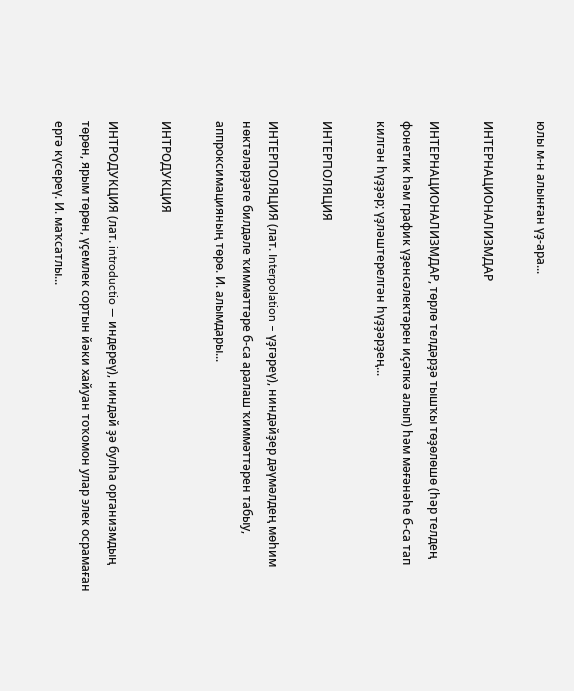юлы м‑н алынған үҙ‑ара...

ИНТЕРНАЦИОНАЛИЗМДАР

ИНТЕРНАЦИОНАЛИЗМДАР, төрлө телдәрҙә тышҡы төҙөлөшө (һәр телдең фонетик һәм график үҙенсәлектәрен иҫәпкә алып) һәм мәғәнәһе б‑са тап килгән һүҙҙәр; үҙләштерелгән һүҙҙәрҙең...

ИНТЕРПОЛЯЦИЯ

ИНТЕРПОЛЯЦИЯ (лат. Interpolation – үҙгәреү), ниндәйҙер дәүмәлдең мөһим нөктәләрҙәге билдәле ҡиммәттәре б‑са аралаш ҡиммәттәрен табыу, аппроксимацияның төрө. И. алымдары...

ИНТРОДУКЦИЯ

ИНТРОДУКЦИЯ (лат. introductio — индереү), ниндәй ҙә булһа организмдың төрөн, ярым төрөн, үҫемлек сортын йәки хайуан тоҡомон улар элек осрамаған ергә күсереү. И. маҡсатлы...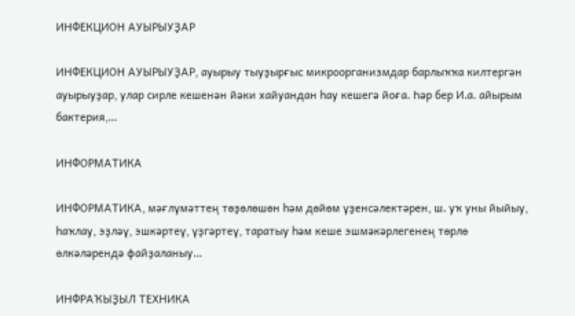ИНФЕКЦИОН АУЫРЫУҘАР

ИНФЕКЦИОН АУЫРЫУҘАР, ауырыу тыуҙырғыс микроорганизмдар барлыҡҡа килтергән ауырыуҙар, улар сирле кешенән йәки хайуандан һау кешегә йоға. Һәр бер И.а. айырым бактерия,...

ИНФОРМАТИКА

ИНФОРМАТИКА, мәғлүмәттең төҙөлөшөн һәм дөйөм үҙенсәлектәрен, ш. уҡ уны йыйыу, һаҡлау, эҙләү, эшкәртеү, үҙгәртеү, таратыу һәм кеше эшмәкәрлегенең төрлө өлкәләрендә файҙаланыу...

ИНФРАҠЫҘЫЛ ТЕХНИКА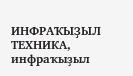ИНФРАҠЫҘЫЛ ТЕХНИКА, инфраҡыҙыл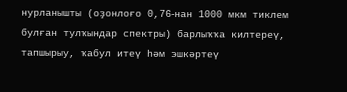нурланышты (оҙонлоғо 0,76‑нан 1000 мкм тиклем булған тулҡындар спектры) барлыҡҡа килтереү, тапшырыу, ҡабул итеү һәм эшкәртеү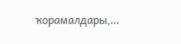ҡорамалдары,...